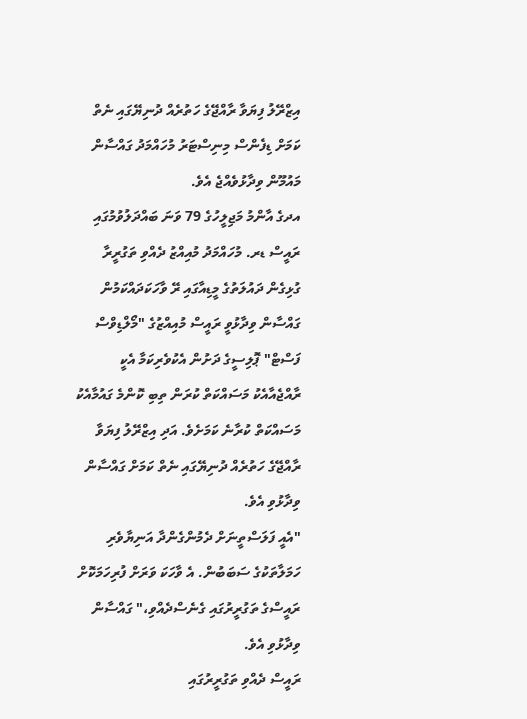އިޒްރޭލު ފިޔަވާ ރާއްޖޭގެ ހަތުރެއް ދުނިޔޭގައި ނެތް ކަމަށް ޑިފެންސް މިނިސްޓަރު މުހައްމަދު ގައްސާން މައުމޫން ވިދާޅުވެއްޖެ އެވެ.
އދގެ އާންމު މަޖިލީހުގެ 79 ވަނަ ބައްދަލުވުމުގައި ރައީސް ޑރ. މުހައްމަދު މުއިއްޒު ދެއްވި ތަގުރީރާ ގުޅިގެން ދައުލަތުގެ މީޑިއާގައި ރޭ ވާހަކަދައްކަމުން ގައްސާން ވިދާޅުވީ ރައީސް މުއިއްޒުގެ "މޯލްޑިވްސް ފަސްޓް" ޕޮލިސީގެ ދަށުން އެކުވެރިކަމާ އެކީ ރާއްޖެއާއެކު މަސައްކަތް ކުރަން ތިބި ކޮންމެ ގައުމާއެކު މަސައްކަތް ކުރާނެ ކަމަށެވެ. އަދި އިޒްރޭލު ފިޔަވާ ރާއްޖޭގެ ހަތުރެއް ދުނިޔޭގައި ނެތް ކަމަށް ގައްސާން ވިދާޅުވި އެވެ.
"އެއީ ފަލަސްތީނަށް ދެމުންގެންދާ އަނިޔާވެރި ހަމަލާތަކުގެ ސަބަބުން. އެ ވާހަކަ ވަރަށް ފުރިހަމަކޮށް ރައީސްގެ ތަގުރީރުގައި ގެނެސްދެއްވި،" ގައްސާން ވިދާޅުވި އެވެ.
ރައީސް ދެއްވި ތަގުރީރުގައި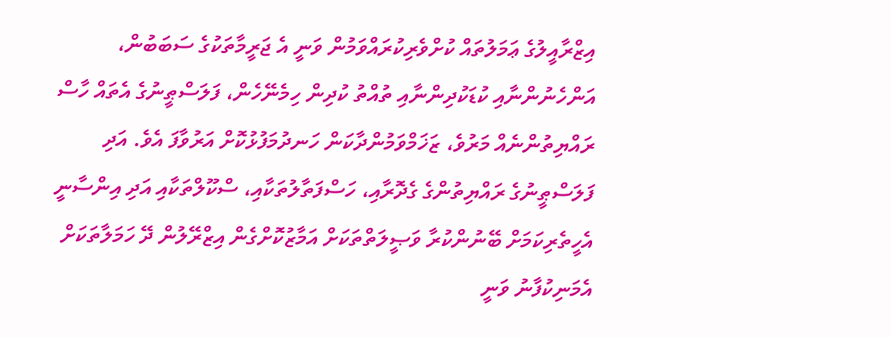އިޒްރާއީލުގެ ޢަމަލުތައް ކުށްވެރިކުރައްވަމުން ވަނީ އެ ޖަރީމާތަކުގެ ސަބަބުން، އަންހެނުންނާއި ކުޑަކުދިންނާއި ތުއްތު ކުދިން ހިމެނޭހެން، ފަލަސްޠީނުގެ އެތައް ހާސް ރައްޔިތުންނެއް މަރުވެ، ޒަޚަމްވަމުންދާކަން ހަނދުމަފުޅުކޮށް އަރުވާފަ އެވެ. އަދި ފަލަސްޠީނުގެ ރައްޔިތުންގެ ގެދޮރާއި، ހަސްފަތާލުތަކާއި، ސްކޫލްތަކާއި އަދި އިންސާނީ އެހީތެރިކަމަށް ބޭނުންކުރާ ވަޞީލަތްތަކަށް އަމާޒުކޮށްގެން އިޒްރޭލުން ދޭ ހަމަލާތަކަށް އެމަނިކުފާނު ވަނީ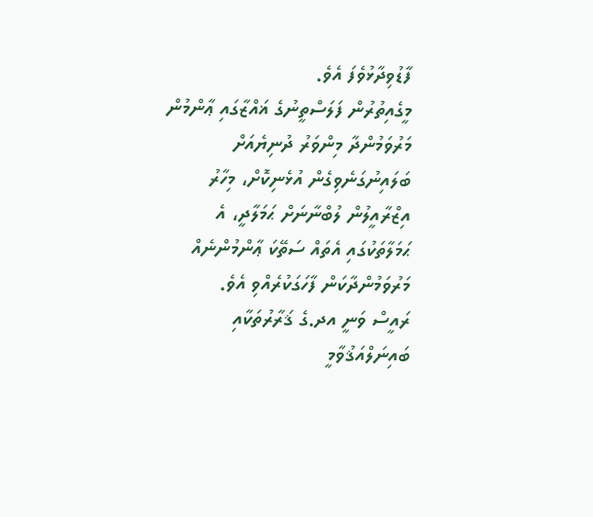ފާޑުވިދާޅުވެފަ އެވެ.
މީގެއިތުރުން ފަލަސްތީނުގެ ޣައްޒާގައި ޢާންމުން މަރުވަމުންދާ މިންވަރު ދުނިޔެއަށް ބަލައިނުގަނެވިގެން އުޅެނިކޮށް، މިހާރު އިޒްރާއީލުން ލުބްނާނަށް ޙަމަލާދީ، އެ ޙަމަލާތަކުގައި އެތައް ސަތޭކަ ޢާންމުންނެއް މަރުވަމުންދާކަން ފާހަގަކުރެއްވި އެވެ.
ރައީސް ވަނީ އދ.ގެ ޤަރާރުތަކާއި ބައިނަލްއަޤުވާމީ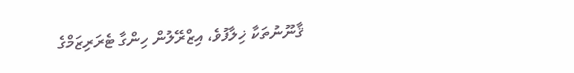ޤާނޫނުތަކާ ޚިލާފުވެ، އިޒްރޭލުން ހިންގާ ޓެރަރިޒަމްގެ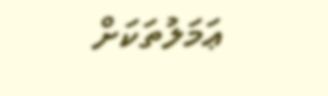ޢަމަލުތަކަށް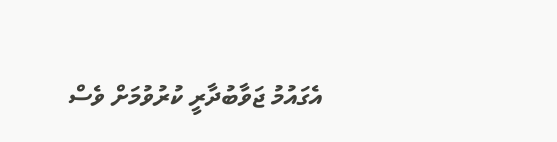އެގައުމު ޖަވާބުދާރީ ކުރުވުމަށް ވެސް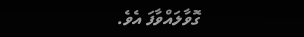ގޮވާލައްވާފަ އެވެ.